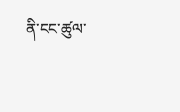ནི་ངང་ཚུལ་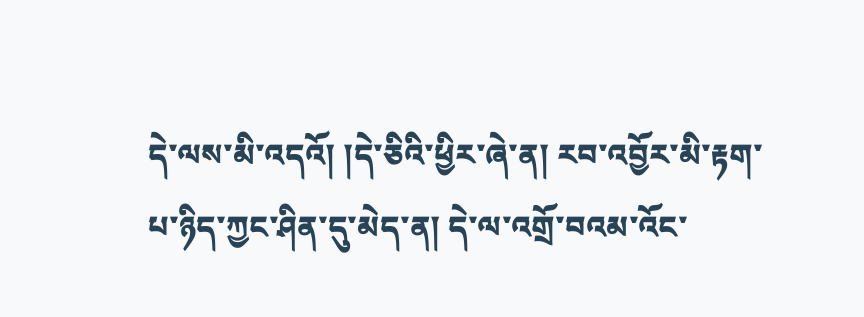དེ་ལས་མི་འདའོ། །དེ་ཅིའི་ཕྱིར་ཞེ་ན། རབ་འབྱོར་མི་རྟག་པ་ཉིད་ཀྱང་ཤིན་དུ་མེད་ན། དེ་ལ་འགྲོ་བའམ་འོང་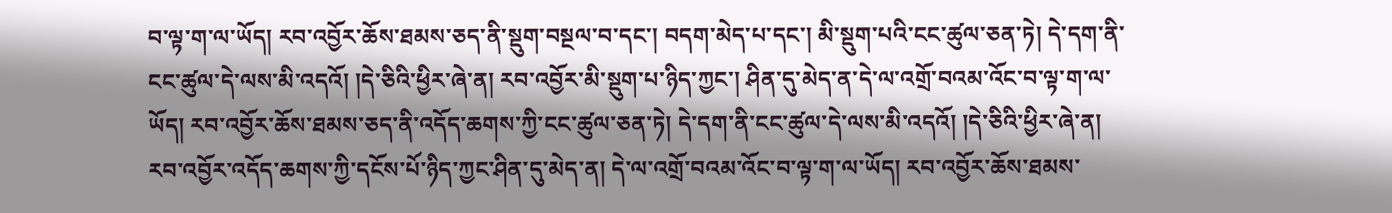བ་ལྟ་ག་ལ་ཡོད། རབ་འབྱོར་ཆོས་ཐམས་ཅད་ནི་སྡུག་བསྔལ་བ་དང་། བདག་མེད་པ་དང་། མི་སྡུག་པའི་ངང་ཚུལ་ཅན་ཏེ། དེ་དག་ནི་ངང་ཚུལ་དེ་ལས་མི་འདའོ། །དེ་ཅིའི་ཕྱིར་ཞེ་ན། རབ་འབྱོར་མི་སྡུག་པ་ཉིད་ཀྱང་། ཤིན་དུ་མེད་ན་དེ་ལ་འགྲོ་བའམ་འོང་བ་ལྟ་ག་ལ་ཡོད། རབ་འབྱོར་ཆོས་ཐམས་ཅད་ནི་འདོད་ཆགས་ཀྱི་ངང་ཚུལ་ཅན་ཏེ། དེ་དག་ནི་ངང་ཚུལ་དེ་ལས་མི་འདའོ། །དེ་ཅིའི་ཕྱིར་ཞེ་ན། རབ་འབྱོར་འདོད་ཆགས་ཀྱི་དངོས་པོ་ཉིད་ཀྱང་ཤིན་དུ་མེད་ན། དེ་ལ་འགྲོ་བའམ་འོང་བ་ལྟ་ག་ལ་ཡོད། རབ་འབྱོར་ཆོས་ཐམས་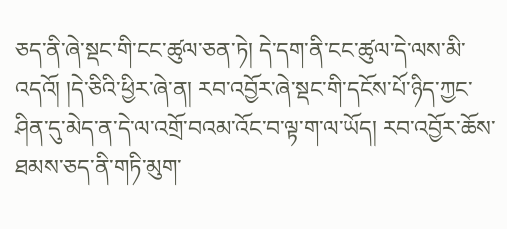ཅད་ནི་ཞེ་སྡང་གི་ངང་ཚུལ་ཅན་ཏེ། དེ་དག་ནི་ངང་ཚུལ་དེ་ལས་མི་འདའོ། །དེ་ཅིའི་ཕྱིར་ཞེ་ན། རབ་འབྱོར་ཞེ་སྡང་གི་དངོས་པོ་ཉིད་ཀྱང་ཤིན་དུ་མེད་ན་དེ་ལ་འགྲོ་བའམ་འོང་བ་ལྟ་ག་ལ་ཡོད། རབ་འབྱོར་ཆོས་ཐམས་ཅད་ནི་གཏི་མུག་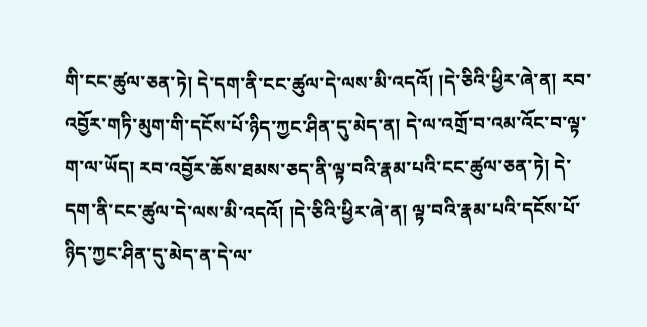གི་ངང་ཚུལ་ཅན་ཏེ། དེ་དག་ནི་ངང་ཚུལ་དེ་ལས་མི་འདའོ། །དེ་ཅིའི་ཕྱིར་ཞེ་ན། རབ་འབྱོར་གཏི་མུག་གི་དངོས་པོ་ཉིད་ཀྱང་ཤིན་དུ་མེད་ན། དེ་ལ་འགྲོ་བ་འམ་འོང་བ་ལྟ་ག་ལ་ཡོད། རབ་འབྱོར་ཆོས་ཐམས་ཅད་ནི་ལྟ་བའི་རྣམ་པའི་ངང་ཚུལ་ཅན་ཏེ། དེ་དག་ནི་ངང་ཚུལ་དེ་ལས་མི་འདའོ། །དེ་ཅིའི་ཕྱིར་ཞེ་ན། ལྟ་བའི་རྣམ་པའི་དངོས་པོ་ཉིད་ཀྱང་ཤིན་དུ་མེད་ན་དེ་ལ་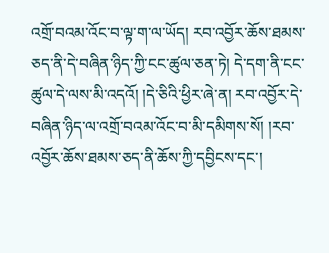འགྲོ་བའམ་འོང་བ་ལྟ་ག་ལ་ཡོད། རབ་འབྱོར་ཆོས་ཐམས་ཅད་ནི་དེ་བཞིན་ཉིད་ཀྱི་ངང་ཚུལ་ཅན་ཏེ། དེ་དག་ནི་ངང་ཚུལ་དེ་ལས་མི་འདའོ། །དེ་ཅིའི་ཕྱིར་ཞེ་ན། རབ་འབྱོར་དེ་བཞིན་ཉིད་ལ་འགྲོ་བའམ་འོང་བ་མི་དམིགས་སོ། །རབ་འབྱོར་ཆོས་ཐམས་ཅད་ནི་ཆོས་ཀྱི་དབྱིངས་དང་།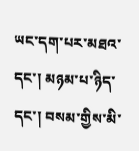ཡང་དག་པར་མཐའ་དང་། མཉམ་པ་ཉིད་དང་། བསམ་གྱིས་མི་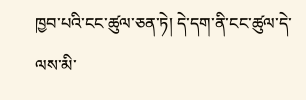ཁྱབ་པའི་ངང་ཚུལ་ཅན་ཏེ། དེ་དག་ནི་ངང་ཚུལ་དེ་ལས་མི་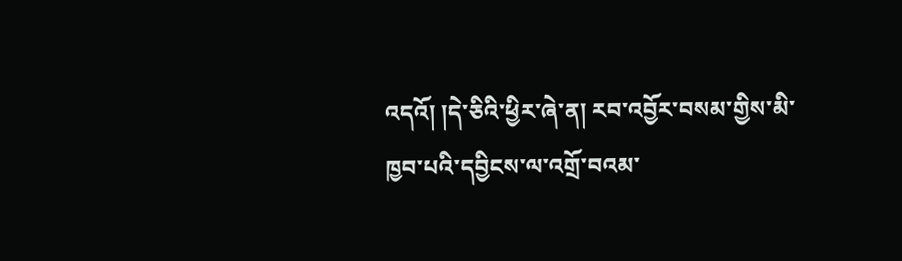འདའོ། །དེ་ཅིའི་ཕྱིར་ཞེ་ན། རབ་འབྱོར་བསམ་གྱིས་མི་ཁྱབ་པའི་དབྱིངས་ལ་འགྲོ་བའམ་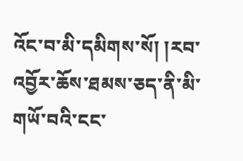འོང་བ་མི་དམིགས་སོ། །རབ་འབྱོར་ཆོས་ཐམས་ཅད་ནི་མི་གཡོ་བའི་ངང་